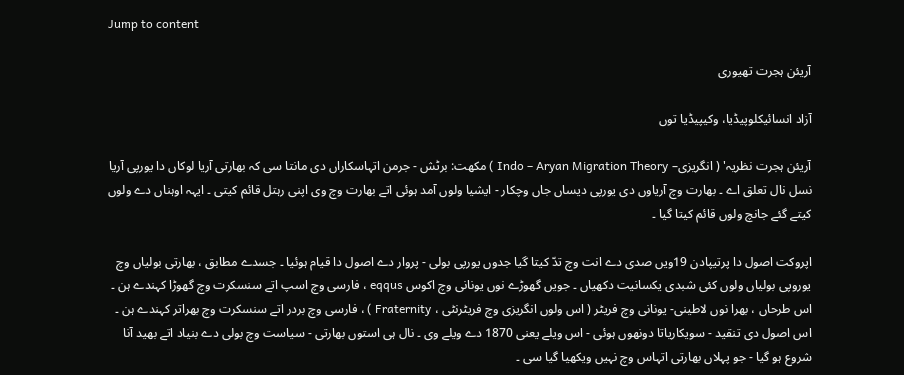Jump to content

آریئن ہجرت تھیوری

آزاد انسائیکلوپیڈیا، وکیپیڈیا توں

آریئن ہجرت نظریہ' ( انگریزی– Indo – Aryan Migration Theory ) مکھت: برٹش - جرمن اتہاسکاراں دی مانتا سی کہ بھارتی آریا لوکاں دا یورپی آریا نسل نال تعلق اے ۔ بھارت وچ آریاوں دی یورپی دیساں جاں وچکار - ایشیا ولوں آمد ہوئی اتے بھارت وچ وی اپنی رہتل قائم کیتی ۔ ایہہ اوہناں دے ولوں کیتے گئے جانچ ولوں قائم کیتا گیا ۔

اپروکت اصول دا پرتیپادن 19ویں صدی دے انت وچ تدّ کیتا گیا جدوں یورپی بولی - پروار دے اصول دا قیام ہوئیا ۔ جسدے مطابق ، بھارتی بولیاں وچ یوروپی بولیاں ولوں کئی شبدی یکسانیت دکھیاں ۔ جویں گھوڑے نوں یونانی وچ اکوس eqqus ، فارسی وچ اسپ اتے سنسکرت وچ گھوڑا کہندے ہن ۔ اس طرحاں ، بھرا نوں لاطینی- یونانی وچ فریٹر ( اس ولوں انگریزی وچ فریٹرنٹی ، Fraternity ) ، فارسی وچ بردر اتے سنسکرت وچ بھراتر کہندے ہن ۔ اس اصول دی تنقید - سویکاریاتا دونھوں ہوئی - اس ویلے یعنی 1870 دے ویلے وی ۔ نال ہی استوں بھارتی - سیاست وچ بولی دے بنیاد اتے بھید آنا شروع ہو گیا - جو پہلاں بھارتی اتہاس وچ نہیں ویکھیا گیا سی ۔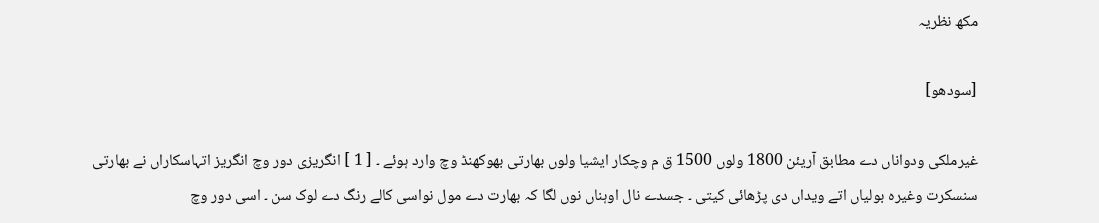مکھ نظریہ

[سودھو]

غیرملکی ودواناں دے مطابق آریئن 1800 ولوں 1500 ق م وچکار ایشیا ولوں بھارتی بھوکھنڈ وچ وارد ہوئے ۔ [ 1 ] انگریزی دور وچ انگریز اتہاسکاراں نے بھارتی سنسکرت وغیرہ بولیاں اتے ویداں دی پڑھائی کیتی ۔ جسدے نال اوہناں نوں لگا کہ بھارت دے مول نواسی کالے رنگ دے لوک سن ۔ اسی دور وچ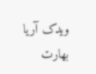ویدک آریا بھارت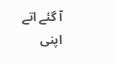آ گئے اتے اپنی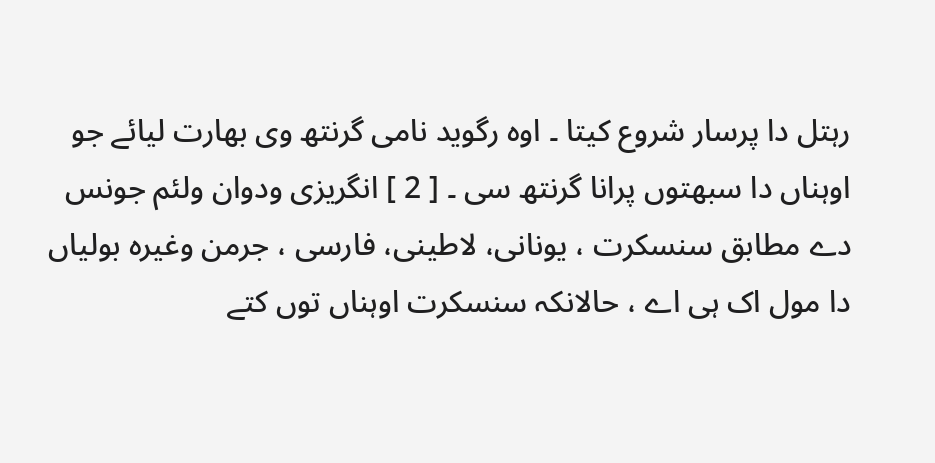رہتل دا پرسار شروع کیتا ۔ اوہ رگوید نامی گرنتھ وی بھارت لیائے جو اوہناں دا سبھتوں پرانا گرنتھ سی ۔ [ 2 ] انگریزی ودوان ولئم جونس دے مطابق سنسکرت ، یونانی، لاطینی، فارسی ، جرمن وغیرہ بولیاں دا مول اک ہی اے ، حالانکہ سنسکرت اوہناں توں کتے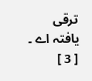ترقی یافتہ اے ۔ [ 3 ]